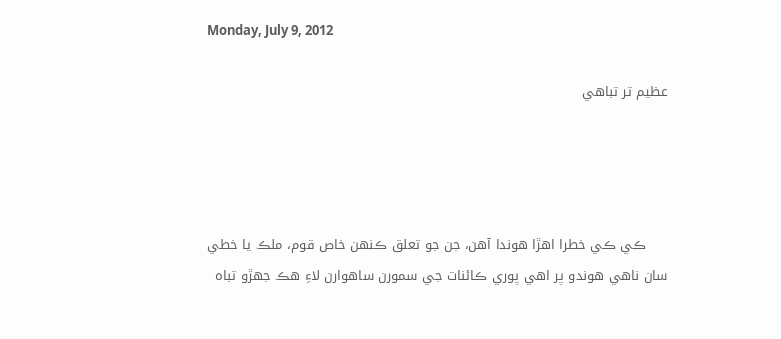Monday, July 9, 2012

عظيم تر تباهي




     ڪي ڪي خطرا اهڙا هوندا آهن، جن جو تعلق ڪنهن خاص قوم، ملڪ يا خطي سان ناهي هوندو پر اهي پوري ڪائنات جي سمورن ساهوارن لاءِ هڪ جهڙو تباه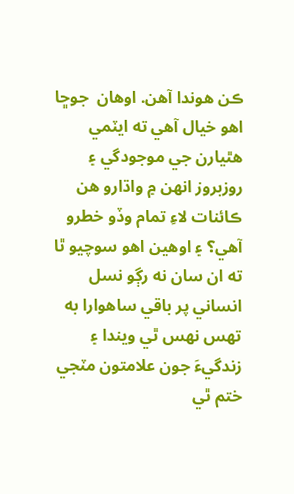ڪن هوندا آهن. اوهان  جوڇا اهو خيال آهي ته ايٽمي هٿيارن جي موجودگي ۽ روزبروز انهن ۾ واڌارو هن ڪائنات لاءِ تمام وڏو خطرو آهي؟ ۽ اوهين اهو سوچيو ٿا ته ان سان نه رڳو نسل انساني پر باقي ساهوارا به  تهس نهس ٿي ويندا ۽ زندگيءَ جون علامتون مٽجي ختم ٿي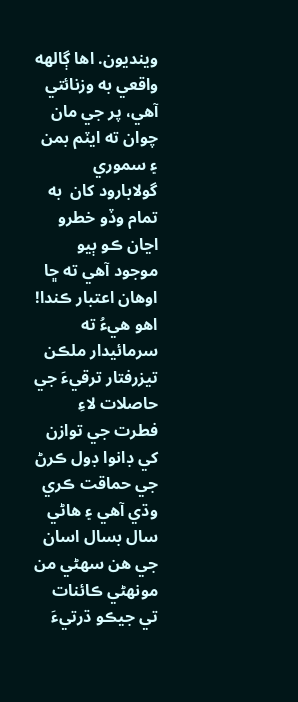وينديون. اها ڳالهه واقعي به وزنائتي آهي، پر جي مان چوان ته ايٽم بمن ۽ سموري گولابارود کان  به تمام وڏو خطرو اڃان ڪو ٻيو موجود آهي ته ڇا اوهان اعتبار ڪندا!  اهو هيءُ ته سرمائيدار ملڪن تيزرفتار ترقيءَ جي حاصلات لاءِ فطرت جي توازن کي ڊانوا ڊول ڪرڻ جي حماقت ڪري وڌي آهي ۽ هاڻي سال بسال اسان جي هن سهڻي من مونهڻي ڪائنات  تي جيڪو ڌرتيءَ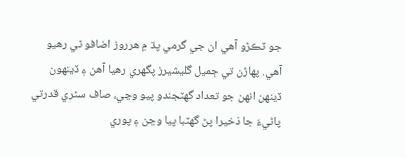جو ٽڪڙو آهي ان جي گرمي پڌ ۾ هرروز اضافو ٿي رهيو آهي. پهاڙن تي ڄميل گليشيرز پگھري رهيا آهن ۽ ڏينهون ڏينهن انهن جو تعداد گھٽجندو پيو وڃي، صاف سٿري قدرتي پاڻيءَ جا ذخيرا پڻ گھٽبا پيا وڃن ۽ پوري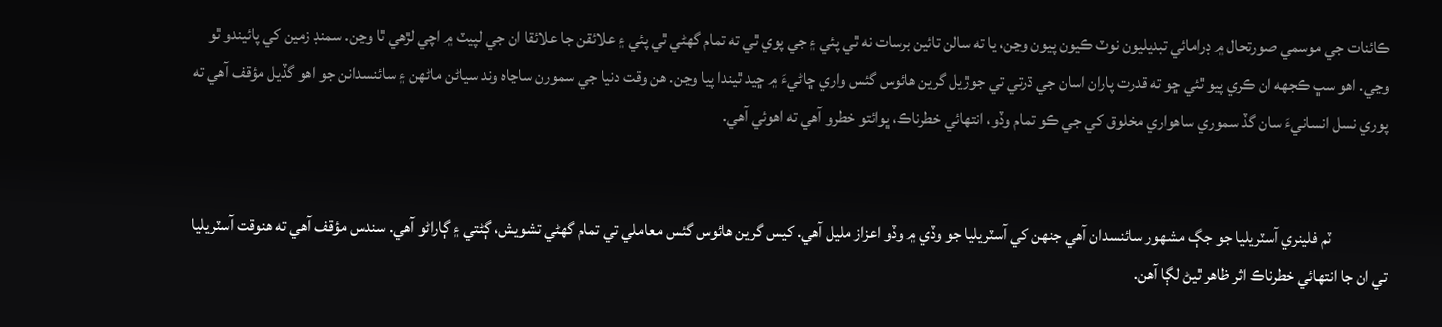ڪائنات جي موسمي صورتحال ۾ ڊرامائي تبديليون نوٽ ڪيون پيون وڃن، يا ته سالن تائين برسات نه ٿي پئي ۽ جي پوي ٿي ته تمام گھڻي ٿي پئي ۽ علائقن جا علائقا ان جي لپيٽ ۾ اچي لڙهي ٿا وڃن. سمنڊ زمين کي پائيندو ٿو وڃي. اهو سڀ ڪجهه ان ڪري پيو ٿئي ڇو ته قدرت پاران اسان جي ڌرتي تي جوڙيل گرين هائوس گئس واري ڇاڻيءَ ۾ ڇيد ٿيندا پيا وڃن. هن وقت دنيا جي سمورن ساڃاه وند سياڻن ماڻهن ۽ سائنسدانن جو اهو گڏيل مؤقف آهي ته پوري نسل انسانيءَ سان گڏ سموري ساهواري مخلوق کي جي ڪو تمام وڏو، انتهائي خطرناڪ، ڀوائتو خطرو آهي ته اهوئي آهي.


                 ٽم فلينري آسٽريليا جو جڳ مشهور سائنسدان آهي جنهن کي آسٽريليا جو وڏي ۾ وڏو اعزاز مليل آهي. کيس گرين هائوس گئس معاملي تي تمام گھڻي تشويش، ڳڻتي ۽ ڳاراڻو آهي. سندس مؤقف آهي ته هنوقت آسٽريليا تي ان جا انتهائي خطرناڪ اثر ظاهر ٿيڻ لڳا آهن.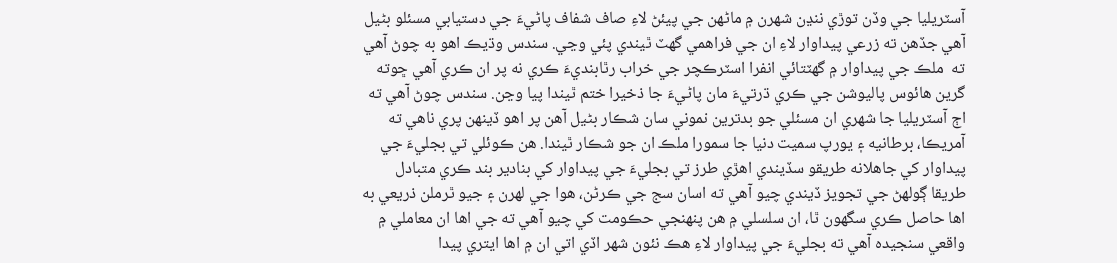آسٽريليا جي وڏن توڙي ننڍن شهرن ۾ ماڻهن جي پيئڻ لاءِ صاف شفاف پاڻيءَ جي دستيابي مسئلو بڻيل آهي جڏهن ته زرعي پيداوار لاءِ ان جي فراهمي گھٽ ٿيندي پئي وڃي. سندس وڌيڪ اهو به چوڻ آهي ته  ملڪ جي پيداوار ۾ گھٽتائي انفرا اسٽرڪچر جي خراب رٿابنديءَ ڪري نه پر ان ڪري آهي ڇوته گرين هائوس پاليوشن جي ڪري ڌرتيءَ مان پاڻيءَ جا ذخيرا ختم ٿيندا پيا وڃن. سندس چوڻ آهي ته اڄ آسٽريليا جا شهري ان مسئلي جو بدترين نموني سان شڪار بڻيل آهن پر اهو ڏينهن پري ناهي ته آمريڪا، برطانيه ۽ يورپ سميت دنيا جا سمورا ملڪ ان جو شڪار ٿيندا. هن ڪوئلي تي بجليءَ جي پيداوار کي جاهلانه طريقو سڏيندي اهڙي طرز تي بجليءَ جي پيداوار کي بنادير بند ڪري متبادل طريقا ڳولهڻ جي تجويز ڏيندي چيو آهي ته اسان سج جي ڪرڻن، هوا جي لهرن ۽ جيو ٿرملن ذريعي به اها حاصل ڪري سگھون ٿا، ان سلسلي ۾ هن پنهنجي حڪومت کي چيو آهي ته جي اها ان معاملي ۾ واقعي سنجيده آهي ته بجليءَ جي پيداوار لاءِ هڪ نئون شهر اڏي اتي ان ۾ اها ايتري پيدا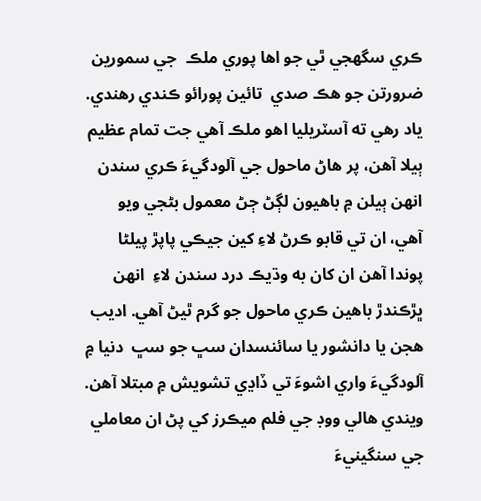ڪري سگھجي ٿي جو اها پوري ملڪ  جي سمورين ضرورتن جو هڪ صدي  تائين پورائو ڪندي رهندي. ياد رهي ته آسٽريليا اهو ملڪ آهي جت تمام عظيم ٻيلا آهن، پر هاڻ ماحول جي آلودگيءَ ڪري سندن انهن ٻيلن ۾ باهيون لڳڻ ڄڻ معمول بڻجي ويو آهي، ان تي قابو ڪرڻ لاءِ کين جيڪي پاپڙ پيلڻا پوندا آهن ان کان به وڌيڪ درد سندن لاءِ  انهن ڀڙڪندڙ باهين ڪري ماحول جو گرم ٿيڻ آهي. اديب هجن يا دانشور يا سائنسدان سڀ جو سڀ  دنيا ۾ آلودگيءَ واري اشوءَ تي ڏاڍي تشويش ۾ مبتلا آهن. ويندي هالي ووڊ جي فلم ميڪرز کي پڻ ان معاملي جي سنگينيءَ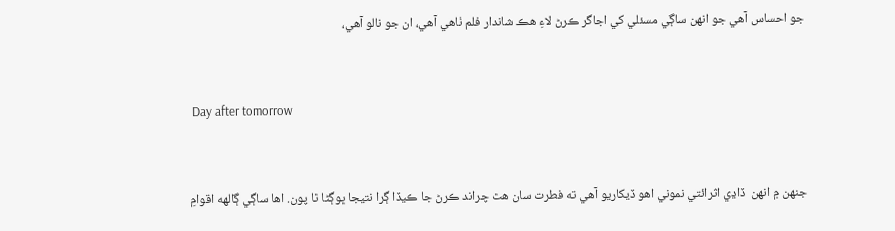جو احساس آهي جو انهن ساڳي مسئلي کي اجاگر ڪرڻ لاءِ هڪ شاندار فلم ٺاهي آهي، ان جو نالو آهي،


 Day after tomorrow


جنهن ۾ انهن  ڏاڍي اثرائتي نموني اهو ڏيکاريو آهي ته فطرت سان هٿ چراند ڪرڻ جا ڪيڏا ڳرا نتيجا ڀوڳڻا ٿا پون. اها ساڳي ڳالهه اقوامِ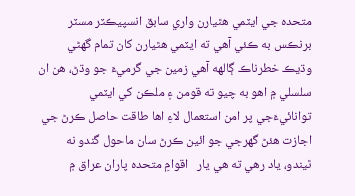متحده جي ايٽمي هٿيارن واري سابق انسپيڪٽر مسٽر برنڪس به ڪئي آهي ته ايٽمي هٿيارن کان تمام گھڻي وڌيڪ خطرناڪ ڳالهه آهي زمين جي گرميءَ جو وڌڻ، هن ان سلسلي ۾ اهو به چيو ته قومن ۽ ملڪن کي ايٽمي توانائيءَجي پر امن استعمال لاءِ اها طاقت حاصل ڪرڻ جي اجازت هئڻ گھرجي جو ائين ڪرڻ سان ماحول گندو نه ٿيندو، ياد رهي ته هي يار   اقوامِ متحده پاران عراق ۾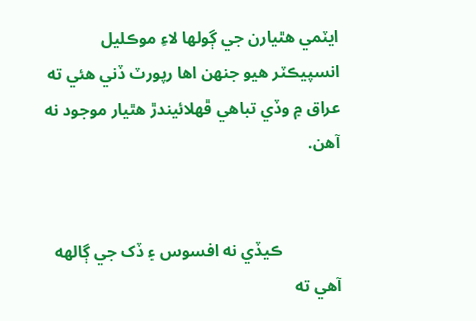ايٽمي هٿيارن جي ڳولها لاءِ موڪليل انسپيڪٽر هيو جنهن اها رپورٽ ڏني هئي ته عراق ۾ وڏي تباهي ڦهلائيندڙ هٿيار موجود نه آهن.


              ڪيڏي نه افسوس ۽ ڏک جي ڳالهه آهي ته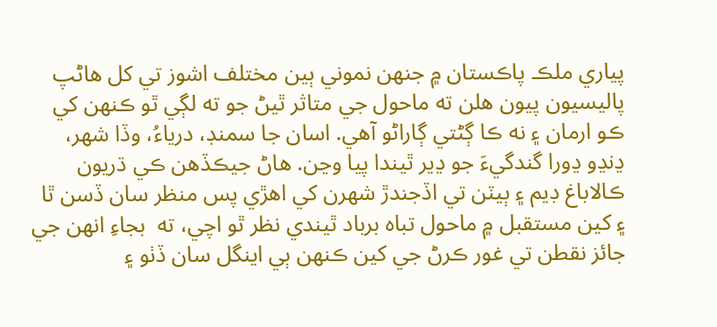پياري ملڪ پاڪستان ۾ جنهن نموني ٻين مختلف اشوز تي کل هاڻپ پاليسيون پيون هلن ته ماحول جي متاثر ٿيڻ جو ته لڳي ٿو ڪنهن کي ڪو ارمان ۽ نه ڪا ڳڻتي ڳاراڻو آهي. اسان جا سمنڊ، درياءُ، وڏا شهر، ڍنڍو ڍورا گندگيءَ جو ڍير ٿيندا پيا وڃن. هاڻ جيڪڏهن ڪي ڌريون ڪالاباغ ڊيم ۽ ٻيٽن تي اڏجندڙ شهرن کي اهڙي پس منظر سان ڏسن ٿا  ۽ کين مستقبل ۾ ماحول تباه برباد ٿيندي نظر ٿو اچي، ته  بجاءِ انهن جي جائز نقطن تي غور ڪرڻ جي کين ڪنهن ٻي اينگل سان ڏٺو ۽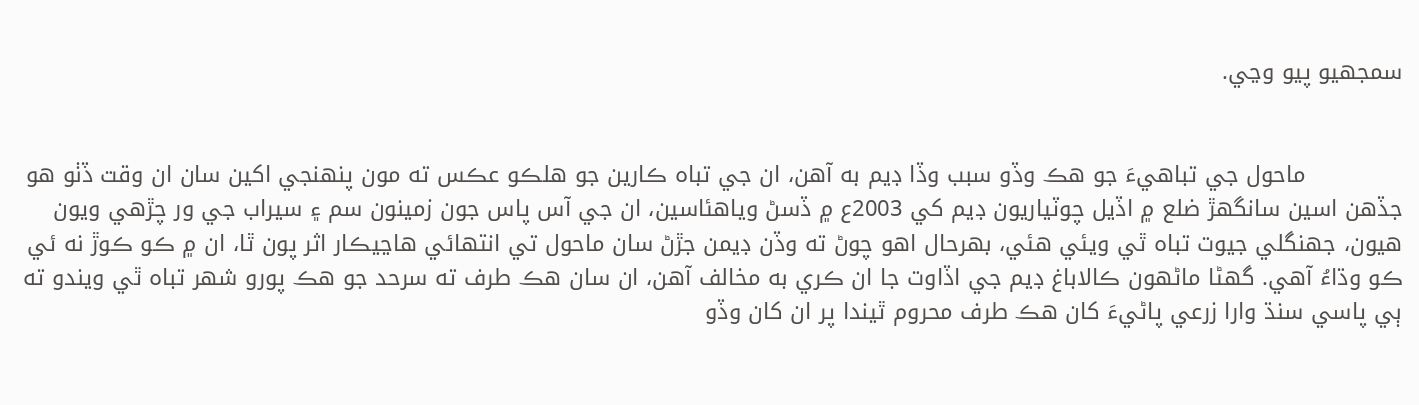سمجهيو پيو وڃي.


             ماحول جي تباهيءَ جو هڪ وڏو سبب وڏا ڊيم به آهن، ان جي تباه ڪارين جو هلڪو عڪس ته مون پنهنجي اکين سان ان وقت ڏٺو هو جڏهن اسين سانگھڙ ضلع ۾ اڏيل چوٽياريون ڊيم کي 2003ع ۾ ڏسڻ وياهئاسين، ان جي آس پاس جون زمينون سم ۽ سيراب جي ور چڙهي ويون هيون، جهنگلي جيوت تباه ٿي ويئي هئي، بهرحال اهو چوڻ ته وڏن ڊيمن جڙڻ سان ماحول تي انتهائي هاڃيڪار اثر پون ٿا، ان ۾ ڪو ڪوڙ نه ئي ڪو وڌاءُ آهي. گھڻا ماڻهون ڪالاباغ ڊيم جي اڏاوت جا ان ڪري به مخالف آهن، ان سان هڪ طرف ته سرحد جو هڪ پورو شهر تباه ٿي ويندو ته ٻي پاسي سنڌ وارا زرعي پاڻيءَ کان هڪ طرف محروم ٿيندا پر ان کان وڏو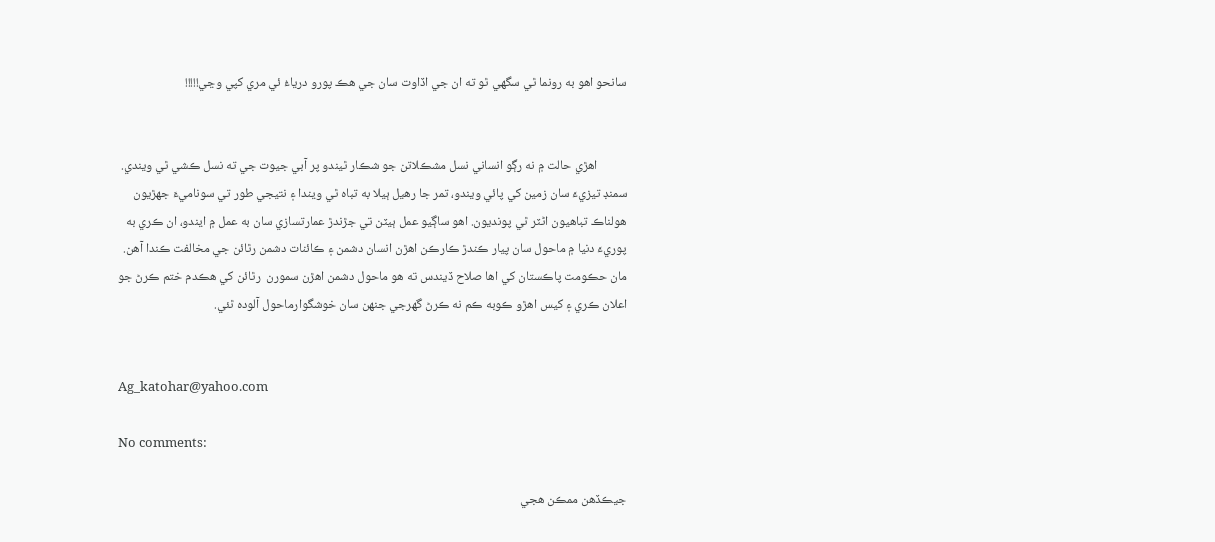سانحو اهو به رونما ٿي سگھي ٿو ته ان جي اڏاوت سان جي هڪ پورو درياءُ ئي مري کپي وڃي!!!!!


          اهڙي حالت ۾ نه رڳو انساني نسل مشڪلاتن جو شڪار ٿيندو پر آبي جيوت جي ته نسل ڪشي ٿي ويندي. سمنڊ تيزيءَ سان زمين کي پائي ويندو، تمر جا رهيل ٻيلا به تباه ٿي ويندا ۽ نتيجي طور تي سوناميءَ جهڙيون هولناڪ تباهيون اڻٽر ٿي پونديون. اهو ساڳيو عمل ٻيٽن تي جڙندڙ عمارتسازي سان به عمل ۾ ايندو، ان ڪري به پوريءَ دنيا ۾ ماحول سان پيار ڪندڙ ڪارڪن اهڙن انسان دشمن ۽ ڪائنات دشمن رٿائن جي مخالفت ڪندا آهن. مان حڪومت پاڪستان کي اها صلاح ڏيندس ته هو ماحول دشمن اهڙن سمورن  رٿائن کي هڪدم ختم ڪرڻ جو اعلان ڪري ۽ کيس اهڙو ڪوبه ڪم نه ڪرڻ گھرجي جنهن سان خوشگوارماحول آلوده ٿئي.


Ag_katohar@yahoo.com

No comments:

جيڪڏهن ممڪن هجي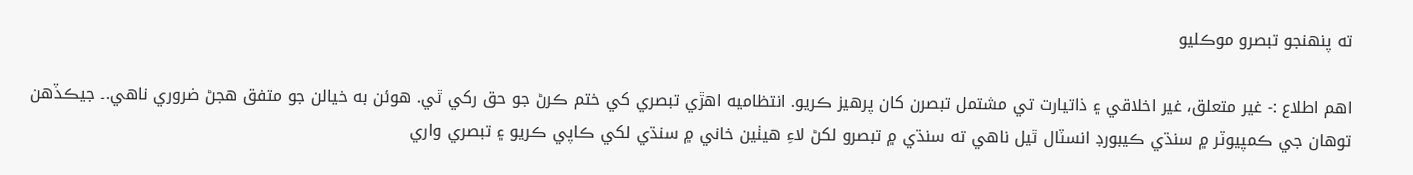ته پنهنجو تبصرو موڪليو

اهم اطلاع :- غير متعلق، غير اخلاقي ۽ ذاتيارت تي مشتمل تبصرن کان پرهيز ڪريو. انتظاميه اهڙي تبصري کي ختم ڪرڻ جو حق رکي ٿي. هوئن به خيالن جو متفق هجڻ ضروري ناهي.۔ جيڪڏهن توهان جي ڪمپيوٽر ۾ سنڌي ڪيبورڊ انسٽال ٿيل ناهي ته سنڌي ۾ تبصرو لکڻ لاءِ هيٺين خاني ۾ سنڌي لکي ڪاپي ڪريو ۽ تبصري واري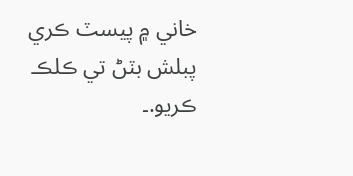خاني ۾ پيسٽ ڪري پبلش بٽڻ تي ڪلڪ ڪريو.۔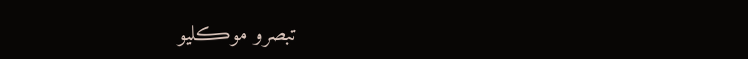تبصرو موڪليو